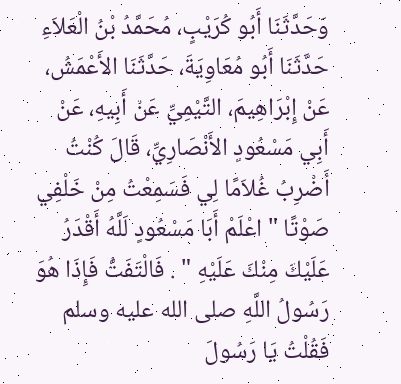وَحَدَّثَنَا أَبُو كُرَيْبٍ، مُحَمَّدُ بْنُ الْعَلاَءِ حَدَّثَنَا أَبُو مُعَاوِيَةَ، حَدَّثَنَا الأَعْمَشُ، عَنْ إِبْرَاهِيمَ، التَّيْمِيِّ عَنْ أَبِيهِ، عَنْ أَبِي مَسْعُودٍ الأَنْصَارِيِّ، قَالَ كُنْتُ أَضْرِبُ غُلاَمًا لِي فَسَمِعْتُ مِنْ خَلْفِي صَوْتًا " اعْلَمْ أَبَا مَسْعُودٍ لَلَّهُ أَقْدَرُ عَلَيْكَ مِنْكَ عَلَيْهِ " . فَالْتَفَتُّ فَإِذَا هُوَ رَسُولُ اللَّهِ صلى الله عليه وسلم فَقُلْتُ يَا رَسُولَ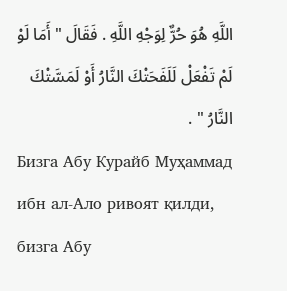اللَّهِ هُوَ حُرٌّ لِوَجْهِ اللَّهِ . فَقَالَ " أَمَا لَوْ لَمْ تَفْعَلْ لَلَفَحَتْكَ النَّارُ أَوْ لَمَسَّتْكَ النَّارُ " .
Бизга Абу Курайб Муҳаммад ибн ал-Ало ривоят қилди, бизга Абу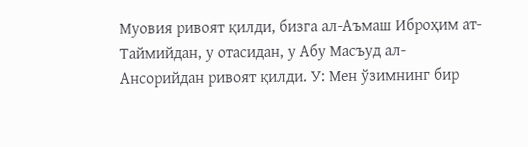Муовия ривоят қилди, бизга ал-Аъмаш Иброҳим ат-Таймийдан, у отасидан, у Абу Масъуд ал-Ансорийдан ривоят қилди. У: Мен ўзимнинг бир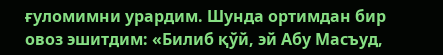ғуломимни урардим. Шунда ортимдан бир овоз эшитдим: «Билиб қўй, эй Абу Масъуд,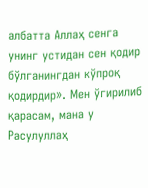албатта Аллаҳ сенга унинг устидан сен қодир бўлганингдан кўпроқ қодирдир». Мен ўгирилиб қарасам, мана у Расулуллаҳ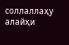соллаллаҳу алайҳи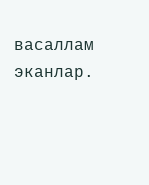васаллам эканлар.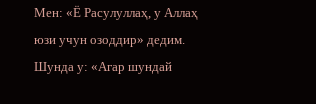Мен: «Ё Расулуллаҳ, у Аллаҳ юзи учун озоддир» дедим. Шунда у: «Агар шундай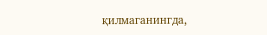қилмаганингда,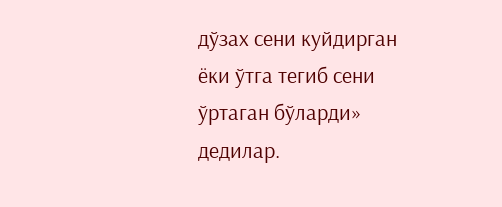дўзах сени куйдирган ёки ўтга тегиб сени ўртаган бўларди» дедилар.